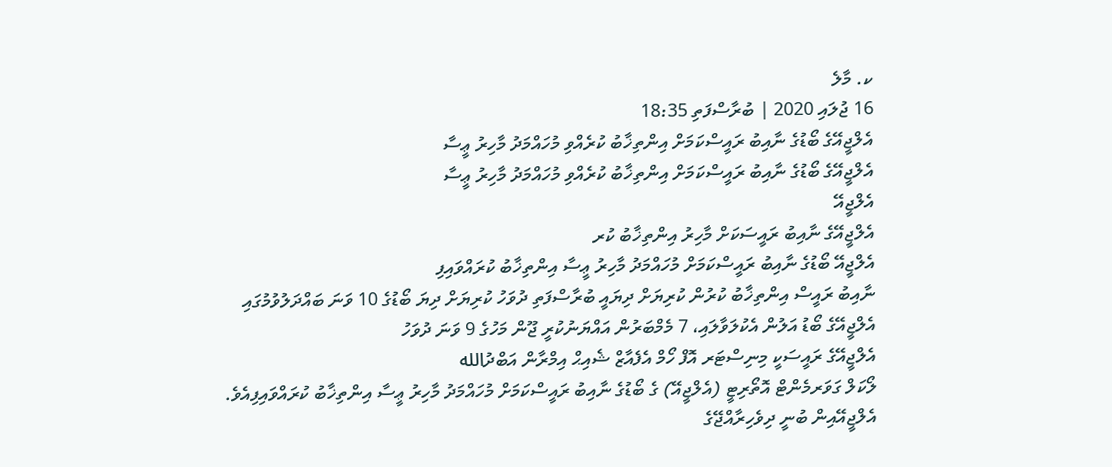ކ. މާލެ
16 ޖުލައި 2020 | ބުރާސްފަތި 18:35
އެލްޖީއޭގެ ބޯޑުގެ ނާއިބު ރައީސްކަމަށް އިންތިޚާބު ކުރެއްވި މުހައްމަދު މާހިރު ޢީސާ
އެލްޖީއޭގެ ބޯޑުގެ ނާއިބު ރައީސްކަމަށް އިންތިޚާބު ކުރެއްވި މުހައްމަދު މާހިރު ޢީސާ
އެލްޖީއޭ
އެލްޖީއޭގެ ނާއިބު ރައީސަކަށް މާހިރު އިންތިޚާބު ކުރ
އެލްޖީއޭ ބޯޑުގެ ނާއިބު ރައީސްކަމަށް މުހައްމަދު މާހިރު ޢީސާ އިންތިޚާބު ކުރައްވައިފި
ނާއިބު ރައީސް އިންތިޚާބު ކުރުން ކުރިޔަށް ދިޔައީ ބުރާސްފަތި ދުވަހު ކުރިޔަށް ދިޔަ ބޯޑުގެ 10 ވަނަ ބައްދަލުވުމުގައި
އެލްޖީއޭގެ ބޯޑު އަލުން އެކުލަވާލައި، 7 މެމްބަރުން އައްޔަނުކުރީ ޖޫން މަހުގެ 9 ވަނަ ދުވަހު
އެލްޖީއޭގެ ރައީސަކީ މިނިސްޓަރ އޮފް ހޯމް އެފެއާޒް ޝެއިޙް އިމްރާން އަބްދުالله
ލޯކަލް ގަވަރމެންޓް އޮތޯރިޓީ (އެލްޖީއޭ) ގެ ބޯޑުގެ ނާއިބު ރައީސްކަމަށް މުހައްމަދު މާހިރު ޢީސާ އިންތިޚާބު ކުރައްވައިފިއެވެ.
އެލްޖީއޭއިން ބުނީ ދިވެހިރާއްޖޭގެ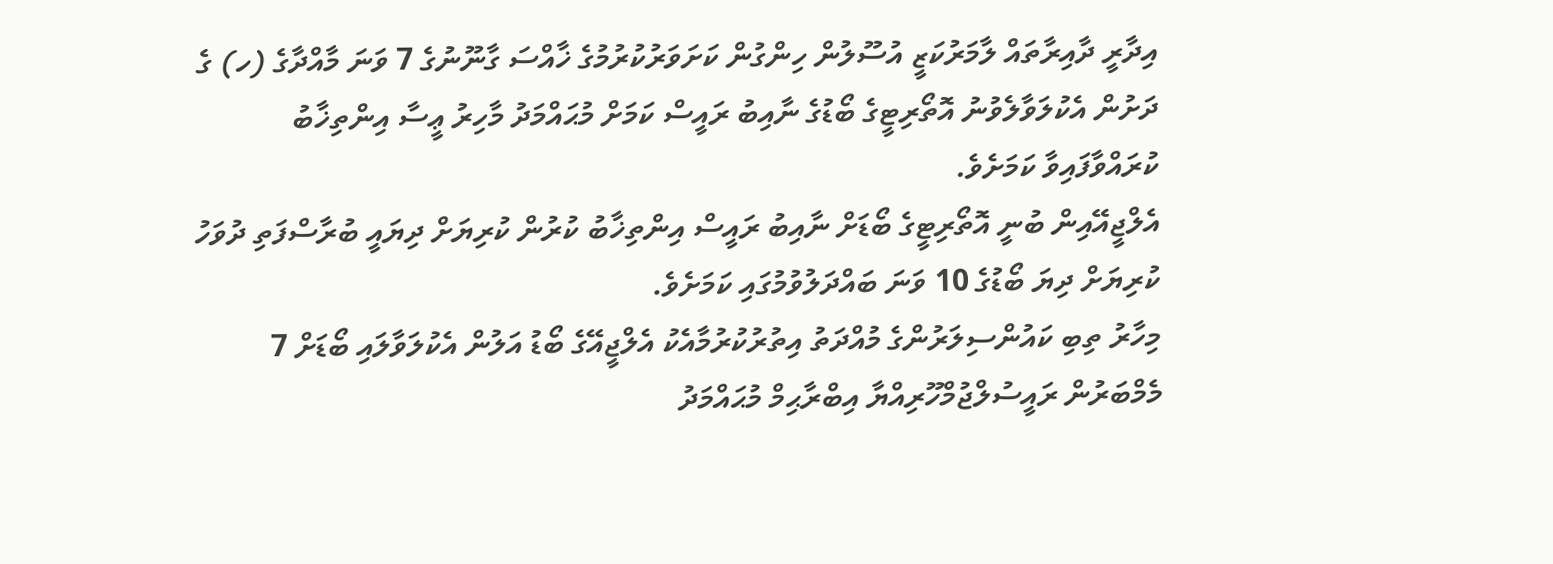އިދާރީ ދާއިރާތައް ލާމަރުކަޒީ އުސޫލުން ހިންގުން ކަށަވަރުކުރުމުގެ ޚާއްސަ ގާނޫނުގެ 7 ވަނަ މާއްދާގެ (ހ) ގެ ދަށުން އެކުލަވާލެވުނު އޮތޯރިޓީގެ ބޯޑުގެ ނާއިބު ރައީސް ކަމަށް މުޙައްމަދު މާހިރު ޢީސާ އިންތިޚާބު ކުރައްވާފައިވާ ކަމަށެވެ.
އެލްޖީއޭއިން ބުނީ އޮތޯރިޓީގެ ބޯޑަށް ނާއިބު ރައީސް އިންތިޚާބު ކުރުން ކުރިޔަށް ދިޔައީ ބުރާސްފަތި ދުވަހު ކުރިޔަށް ދިޔަ ބޯޑުގެ 10 ވަނަ ބައްދަލުވުމުގައި ކަމަށެވެ.
މިހާރު ތިބި ކައުންސިލަރުންގެ މުއްދަތު އިތުރުކުރުމާއެކު އެލްޖީއޭގެ ބޯޑު އަލުން އެކުލަވާލައި ބޯޑަށް 7 މެމްބަރުން ރައީސުލްޖުމްހޫރިއްޔާ އިބްރާޙިމް މުޙައްމަދު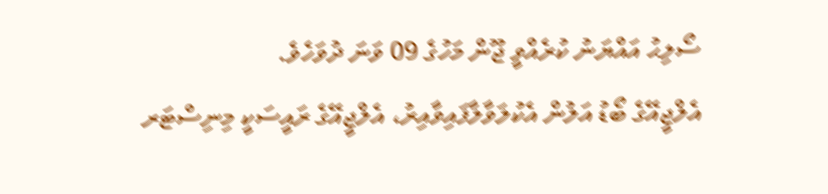ސޯލިޙު އައްޔަނު ކުރެއްވީ ޖޫން މަހުގެ 09 ވަނަ ދުވަހެވެ.
އެލްޖީއޭގެ ބޯޑު އަލުން އެކުލަވާލާފައިވާއިރު، އެލްޖީއޭގެ ރައީސަކީ މިނިސްޓަރ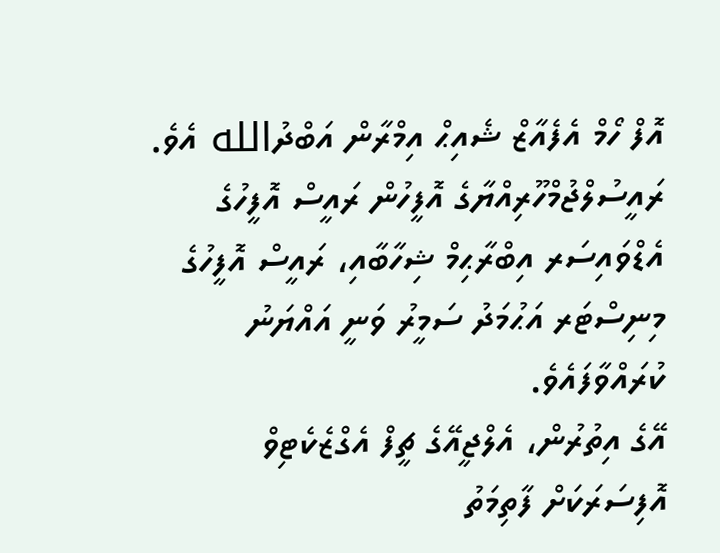އޮފް ހޯމް އެފެއާޒް ޝެއިޙް އިމްރާން އަބްދުالله އެވެ. ރައީސުލްޖުމްހޫރިއްޔާގެ އޮފީހުން ރައީސް އޮފީހުގެ އެޑްވައިސަރ އިބްރާޙިމް ޝިހާބާއި، ރައީސް އޮފީހުގެ މިނިސްޓަރ އަޙުމަދު ސަމީރު ވަނީ އައްޔަނު ކުރައްވާފައެވެ.
އޭގެ އިތުރުން، އެލްޖީއޭގެ ޗީފް އެގްޒެކެޓިވް އޮފިސަރަކަށް ފާތިމަތު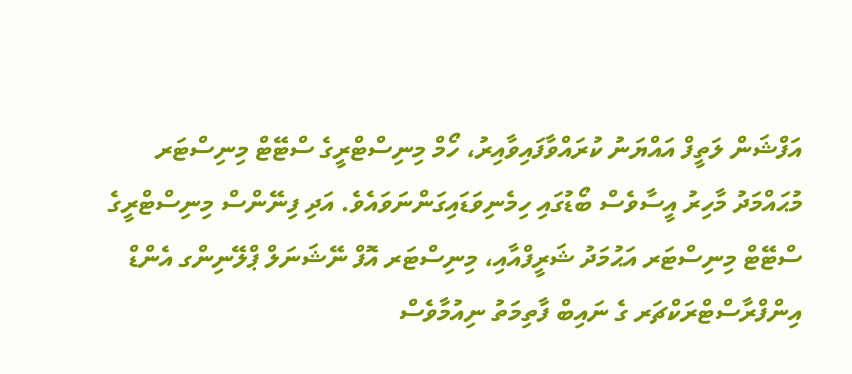އަފްޝަން ލަތީފް އައްޔަނު ކުރައްވާފައިވާއިރު، ހޯމް މިނިސްޓްރީގެ ސްޓޭޓް މިނިސްޓަރ މުޙައްމަދު މާހިރު އީސާވެސް ބޯޑުގައި ހިމެނިވަޑައިގަންނަވައެވެ. އަދި ފިނޭންސް މިނިސްޓްރީގެ ސްޓޭޓް މިނިސްޓަރ އަޙުމަދު ޝަރީފްއާއި، މިނިސްޓަރ އޮފް ނޭޝަނަލް ޕްލޭނިންގ އެންޑް އިންފްރާސްޓްރަކްޗަރ ގެ ނައިބް ފާތިމަތު ނިއުމާވެސް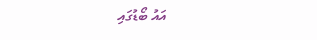އައު ބޯޑުގައި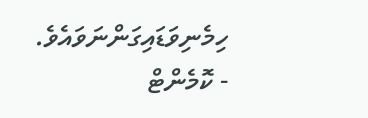ހިމެނިވަޑައިގަންނަވައެވެ.
- ކޮމެންޓް